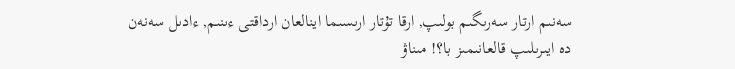سەنىم ارتار سەرىگىم بولىپ, ارقا تۇتار ارىسىما اينالعان ارداقتى ءىنىم, ءادىل سەنەن دە ايىرىلىپ قالعانىمىز با؟! مىناۋ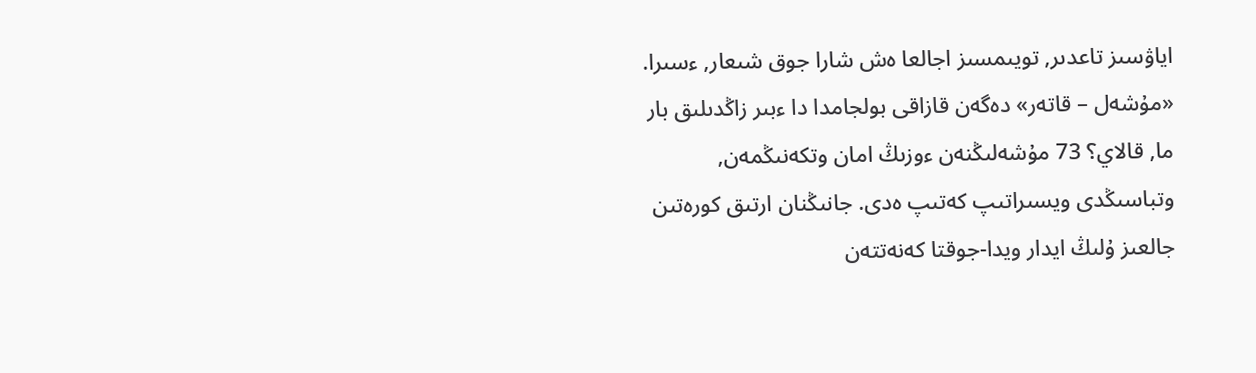اياۋسىز تاعدىر, تويىمسىز اجالعا ەش شارا جوق شىعار, ءسىرا. «مۇشەل – قاتەر» دەگەن قازاقى بولجامدا دا ءبىر زاڭدىلىق بار ما, قالاي؟ 73 مۇشەلىڭنەن ءوزىڭ امان وتكەنىڭمەن, وتباسىڭدى ويسىراتىپ كەتىپ ەدى. جانىڭنان ارتىق كورەتىن جالعىز ۇلىڭ ايدار ويدا-جوقتا كەنەتتەن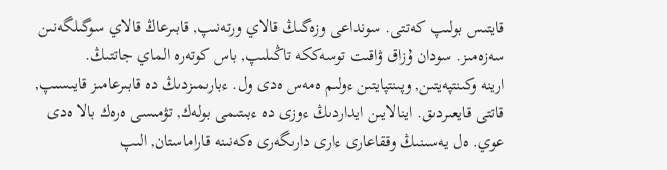قايتىس بولىپ كەتتى. سونداعى وزەگىڭ قالاي ورتەنىپ, قابىرعاڭ قالاي سوگىلگەنىن سەزەمىز. سودان ۇزاق ۋاقىت توسەككە تاڭىلىپ, باس كوتەرە الماي جاتتىڭ.
ارينە وكىنتپەيتىن, وپىنتپايتىن ءولىم ەمەس ەدى ول. ءبارىمىزدىڭ دە قابىرعامىز قايىسىپ, قاتتى قايعىردىق. اينالايىن ايداردىڭ ءوزى دە ءبىتىمى بولەك, تۋمىسى ەرەك بالا ەدى عوي. ەل يەسىنىڭ وققاعارى ءارى دارىگەرى ەكەنىنە قاراماستان, الىپ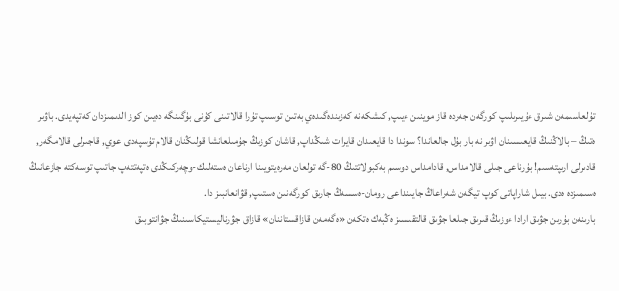تۇلعاسىمەن شىرق ءۇيىرىلىپ كورگەن جەردە قاز موينىن ءيىپ, كىشكەنە كەزىندەگىدەي بەتىن توسىپ تۇرا قالاتىنى كۇنى بۇگىنگە دەيىن كوز الدىمىزدان كەتپەيدى. باۋىر ەتىڭ – بالاڭنىڭ قايعىسىنان اۋىر نە بار بۇل جالعاندا؟ سوندا دا قايعىدان قايرات شىڭداپ, قاشان كوزىڭ جۇمىلعانشا قولىڭنان قالام تۇسپەدى عوي, قاجىرلى قالامگەر, قادىرلى ارىپتەسىم! بۇرناعى جىلى قالامداس, قادامداس دوسىم بەكبولاتتىڭ 80-گە تولعان مەرەيتويىنا ارناعان ەستەلىك-وچەركىڭدى ەتپەتتەپ جاتىپ توسەكتە جازعانىڭ ەسىمىزدە ەدى. بيىل شاراپاتى كوپ تيگەن شەراعاڭ جايىنداعى رومان-ەسسەڭ جارىق كورگەنىن ەستىپ, قۋانعانبىز دا.
بارىنەن بۇرىن جۋىق ارادا ءوزىڭ قىرىق جىلعا جۋىق قالتقىسىز ەڭبەك ەتكەن «ەگەمەن قازاقستاننان» قازاق جۋرناليستيكاسىنىڭ جۋانتوبىق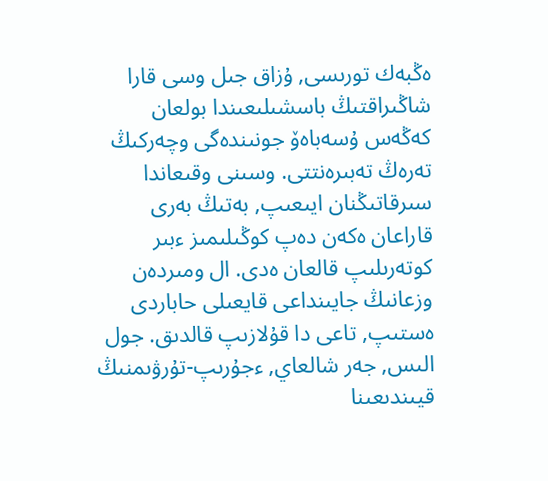ەڭبەك تورىسى, ۇزاق جىل وسى قارا شاڭىراقتىڭ باسشىلىعىندا بولعان كەڭەس ۇسەباەۆ جونىندەگى وچەركىڭ تەرەڭ تەبىرەنتتى. وسىنى وقىعاندا سىرقاتىڭنان ايىعىپ, بەتىڭ بەرى قاراعان ەكەن دەپ كوڭىلىمىز ءبىر كوتەرىلىپ قالعان ەدى. ال ومىردەن وزعانىڭ جايىنداعى قايعىلى حاباردى ەستىپ, تاعى دا قۇلازىپ قالدىق. جول الىس, جەر شالعاي, ءجۇرىپ-تۇرۋىمنىڭ قيىندىعىنا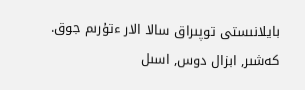بايلانىستى توپىراق سالا الار ءتۇرىم جوق. كەشىر, ابزال دوس, اسىل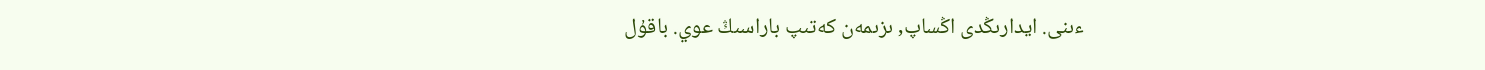ءىنى. ايدارىڭدى اڭساپ, ىزىمەن كەتىپ باراسىڭ عوي. باقۇل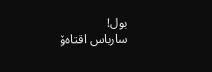بول!
سارباس اقتاەۆ